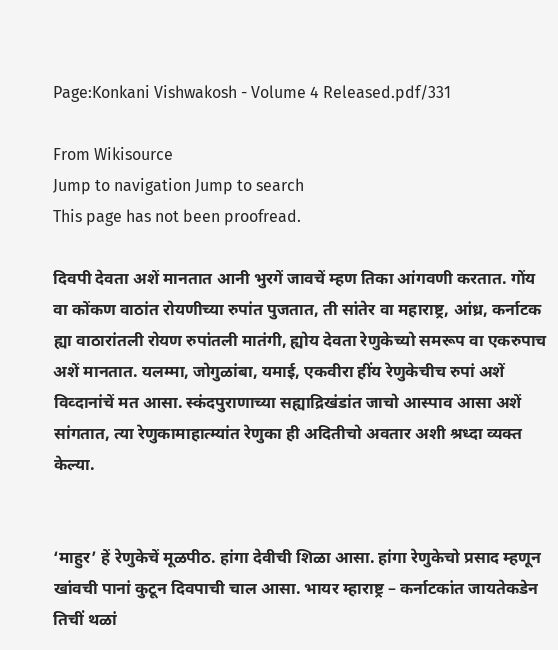Page:Konkani Vishwakosh - Volume 4 Released.pdf/331

From Wikisource
Jump to navigation Jump to search
This page has not been proofread.

दिवपी देवता अशें मानतात आनी भुरगें जावचें म्हण तिका आंगवणी करतात. गोंय वा कोंकण वाठांत रोयणीच्या रुपांत पुजतात, ती सांतेर वा महाराष्ट्र, आंध्र, कर्नाटक ह्या वाठारांतली रोयण रुपांतली मातंगी, ह्योय देवता रेणुकेच्यो समरूप वा एकरुपाच अशें मानतात. यलम्मा, जोगुळांबा, यमाई, एकवीरा हींय रेणुकेचीच रुपां अशें विव्दानांचें मत आसा. स्कंदपुराणाच्या सह्याद्रिखंडांत जाचो आस्पाव आसा अशें सांगतात, त्या रेणुकामाहात्म्यांत रेणुका ही अदितीचो अवतार अशी श्रध्दा व्यक्त केल्या.


‘माहुर’ हें रेणुकेचें मूळपीठ. हांगा देवीची शिळा आसा. हांगा रेणुकेचो प्रसाद म्हणून खांवची पानां कुटून दिवपाची चाल आसा. भायर म्हाराष्ट्र – कर्नाटकांत जायतेकडेन तिचीं थळां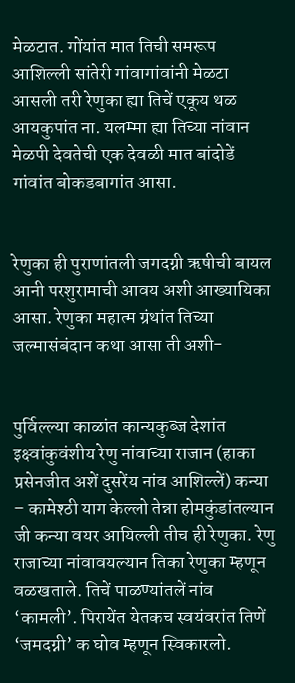मेळटात. गोंयांत मात तिची समरूप आशिल्ली सांतेरी गांवागांवांनी मेळटा आसली तरी रेणुका ह्या तिचें एकूय थळ आयकुपांत ना. यलम्मा ह्या तिच्या नांवान मेळपी देवतेची एक देवळी मात बांदोडें गांवांत बोकडबागांत आसा.


रेणुका ही पुराणांतली जगदग्नी ऋषीची बायल आनी परशुरामाची आवय अशी आख्यायिका आसा. रेणुका महात्म ग्रंथांत तिच्या जल्मासंबंदान कथा आसा ती अशी-


पुर्विल्ल्या काळांत कान्यकुब्ज देशांत इक्ष्वांकुवंशीय रेणु नांवाच्या राजान (हाका प्रसेनजीत अशें दुसरेंय नांव आशिल्लें) कन्या – कामेश्ठी याग केल्लो तेन्ना होमकुंडांतल्यान जी कन्या वयर आयिल्ली तीच ही रेणुका. रेणु राजाच्या नांवावयल्यान तिका रेणुका म्हणून वळखताले. तिचें पाळण्यांतलें नांव ‘कामली’. पिरायेंत येतकच स्वयंवरांत तिणें ‘जमदग्नी’ क घोव म्हणून स्विकारलो.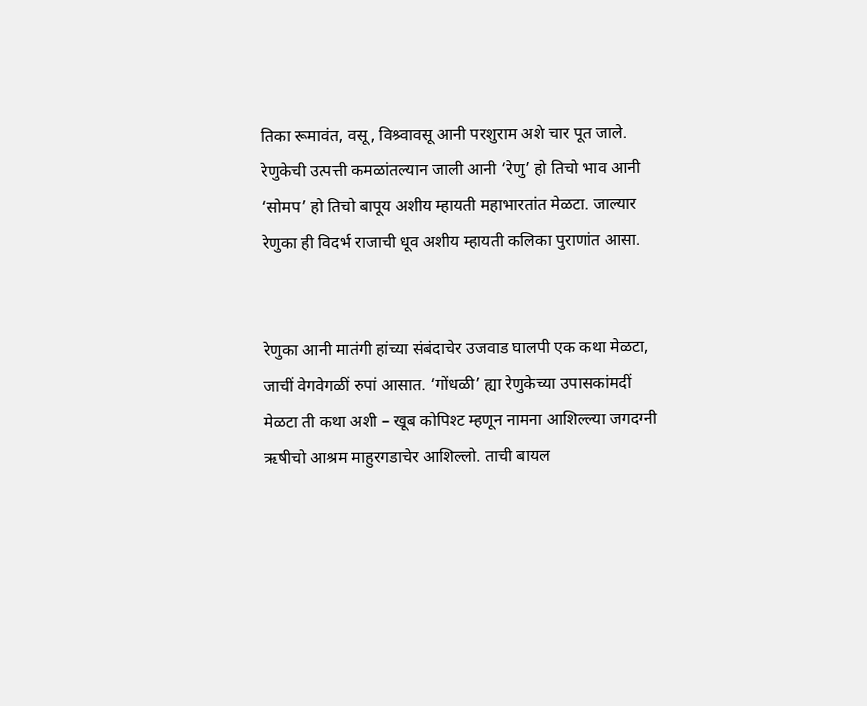तिका रूमावंत, वसू, विश्र्वावसू आनी परशुराम अशे चार पूत जाले. रेणुकेची उत्पत्ती कमळांतल्यान जाली आनी ‘रेणु’ हो तिचो भाव आनी ‘सोमप’ हो तिचो बापूय अशीय म्हायती महाभारतांत मेळटा. जाल्यार रेणुका ही विदर्भ राजाची धूव अशीय म्हायती कलिका पुराणांत आसा.


रेणुका आनी मातंगी हांच्या संबंदाचेर उजवाड घालपी एक कथा मेळटा, जाचीं वेगवेगळीं रुपां आसात. ‘गोंधळी’ ह्या रेणुकेच्या उपासकांमदीं मेळटा ती कथा अशी – खूब कोपिश्ट म्हणून नामना आशिल्ल्या जगदग्नी ऋषीचो आश्रम माहुरगडाचेर आशिल्लो. ताची बायल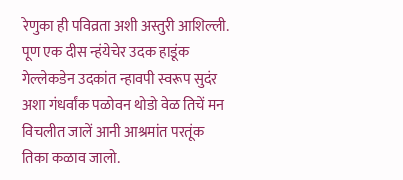रेणुका ही पविव्रता अशी अस्तुरी आशिल्ली. पूण एक दीस न्हंयेचेर उदक हाडूंक गेल्लेकडेन उदकांत न्हावपी स्वरूप सुदंर अशा गंधर्वांक पळोवन थोडो वेळ तिचें मन विचलीत जालें आनी आश्रमांत परतूंक तिका कळाव जालो.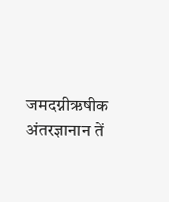जमदग्नीऋषीक अंतरज्ञानान तें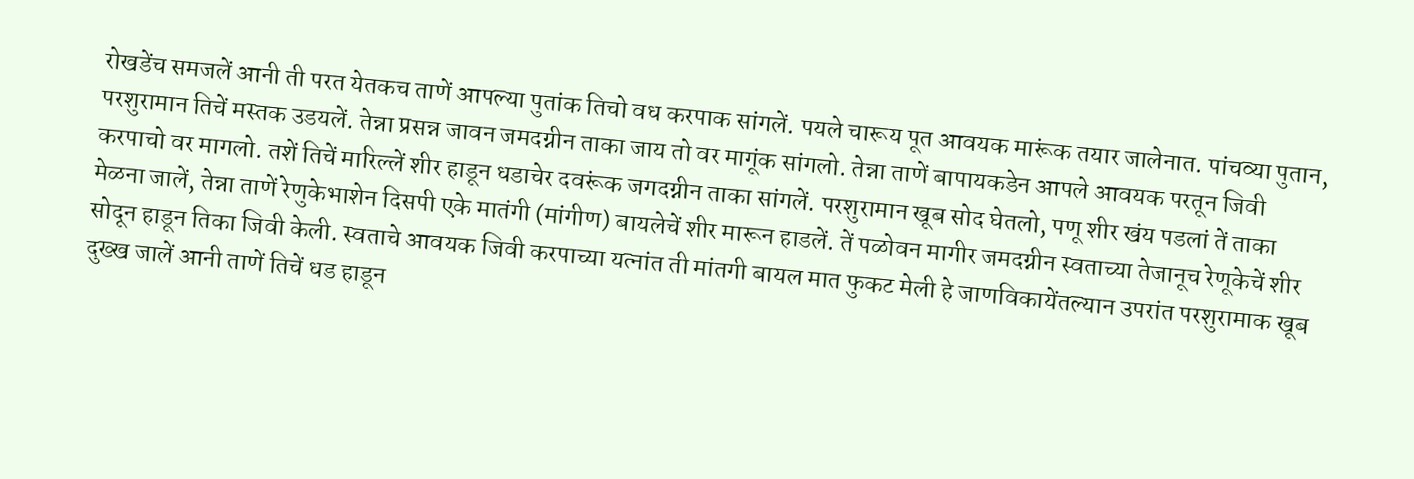रोखडेंच समजलें आनी ती परत येतकच ताणें आपल्या पुतांक तिचो वध करपाक सांगलें. पयले चारूय पूत आवयक मारूंक तयार जालेनात. पांचव्या पुतान, परशुरामान तिचें मस्तक उडयलें. तेन्ना प्रसन्न जावन जमदग्नीन ताका जाय तो वर मागूंक सांगलो. तेन्ना ताणें बापायकडेन आपले आवयक परतून जिवी करपाचो वर मागलो. तशें तिचें मारिल्लें शीर हाडून धडाचेर दवरूंक जगदग्नीन ताका सांगलें. परशुरामान खूब सोद घेतलो, पणू शीर खंय पडलां तें ताका मेळना जालें, तेन्ना ताणें रेणुकेभाशेन दिसपी एके मातंगी (मांगीण) बायलेचें शीर मारून हाडलें. तें पळोवन मागीर जमदग्नीन स्वताच्या तेजानूच रेणूकेचें शीर सोदून हाडून तिका जिवी केली. स्वताचे आवयक जिवी करपाच्या यत्नांत ती मांतगी बायल मात फुकट मेली हे जाणविकायेंतल्यान उपरांत परशुरामाक खूब दुख्ख जालें आनी ताणें तिचें धड हाडून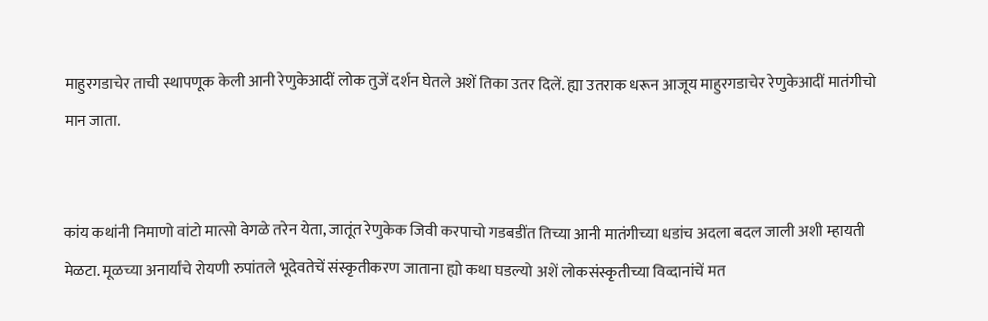माहुरगडाचेर ताची स्थापणूक केली आनी रेणुकेआदीं लोक तुजें दर्शन घेतले अशें तिका उतर दिलें. ह्या उतराक धरून आजूय माहुरगडाचेर रेणुकेआदीं मातंगीचो मान जाता.


कांय कथांनी निमाणो वांटो मात्सो वेगळे तरेन येता, जातूंत रेणुकेक जिवी करपाचो गडबडींत तिच्या आनी मातंगीच्या धडांच अदला बदल जाली अशी म्हायती मेळटा. मूळच्या अनार्यांचे रोयणी रुपांतले भूदेवतेचें संस्कृतीकरण जाताना ह्यो कथा घडल्यो अशें लोकसंस्कृतीच्या विव्दानांचें मत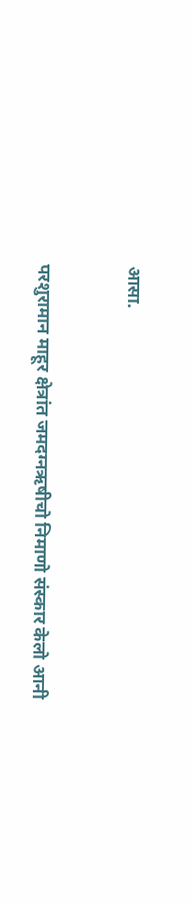आसा.


परशुरामान माहूर क्षेत्रांत जमदग्नऋषीचो निमाणो संस्कार केलो आनी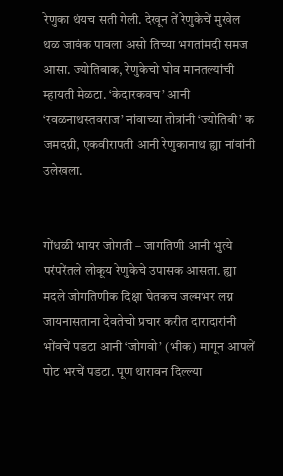रेणुका थंयच सती गेली. देखून तें रेणुकेचें मुखेल थळ जावंक पावला असो तिच्या भगतांमदी समज आसा. ज्योतिबाक, रेणुकेचो घोव मानतल्यांची म्हायती मेळटा. ‘केदारकवच’ आनी ‘रवळनाथस्तवराज’ नांवाच्या तोत्रांनी ‘ज्योतिबी’ क जमदग्नी, एकवीरापती आनी रेणुकानाथ ह्या नांवांनी उलेखला.


गोंधळी भायर जोगती – जागतिणी आनी भुत्ये परंपरेंतले लोकूय रेणुकेचे उपासक आसता. ह्या मदले जोगतिणीक दिक्षा घेतकच जल्मभर लग्न जायनासताना देवतेचो प्रचार करीत दारादारांनी भोंवचें पडटा आनी ‘जोगवो’ (भीक) मागून आपलें पोट भरचें पडटा. पूण थारावन दिल्ल्या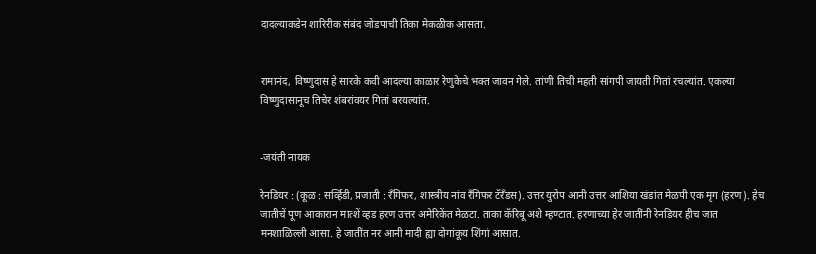दादल्याकडेन शारिरीक संबंद जोडपाची तिका मेकळीक आसता.


रामानंद, विष्णुदास हे सारके कवी आदल्या काळार रेणुकेचे भक्त जावन गेले. तांणी तिची महती सांगपी जायती गितां रचल्यांत. एकल्या विष्णुदासानूच तिचेर शंबरांवयर गितां बरयल्यांत.


-जयंती नायक

रेनडियर : (कूळ : सर्व्हिडी, प्रजाती : रँगिफर, शास्त्रीय नांव रँगिफर टॅरँडस). उत्तर युरोप आनी उत्तर आशिया खंडांत मेळपी एक मृग (हरण). हेच जातीचें पूण आकारान मात्शें व्हड हरण उत्तर अमेरिकेंत मेळटा. ताका कॅरिबू अशे म्हण्टात. हरणाच्या हेर जातींनी रेनडियर हीच जात मनशाळिल्ली आसा. हे जातींत नर आनी मादी ह्या दोगांकूय शिंगां आसात.